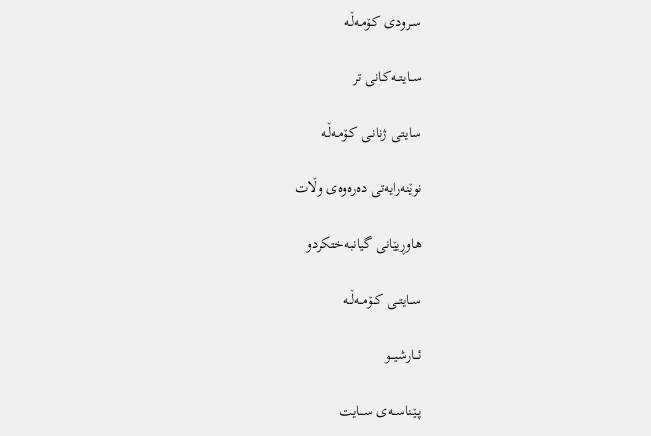سـرودی کـۆمـه‌ڵـه

ســایتــه‌کـانی تر

سایتـی ژنانـی کـۆمـه‌ڵـه

نوێنه‌رایه‌تی ده‌ره‌وه‌ی وڵات

هاوڕیێانی گیانبه‌ختکردو

ســایتــی کــۆمــه‌ڵــه‌

ئـــارشیـــو

پـێـناســه‌ی‌ ســـایت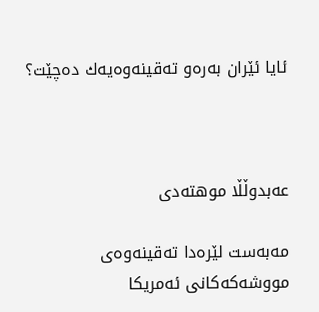ئایا ئێران به‌ره‌و ته‌قینه‌وه‌یه‌ك ده‌چێت؟



عه‌بدوڵڵا موهته‌دی

مه‌به‌ست لێره‌دا ته‌قینه‌وه‌ی‌ مووشه‌كه‌كانی‌ ئه‌مریكا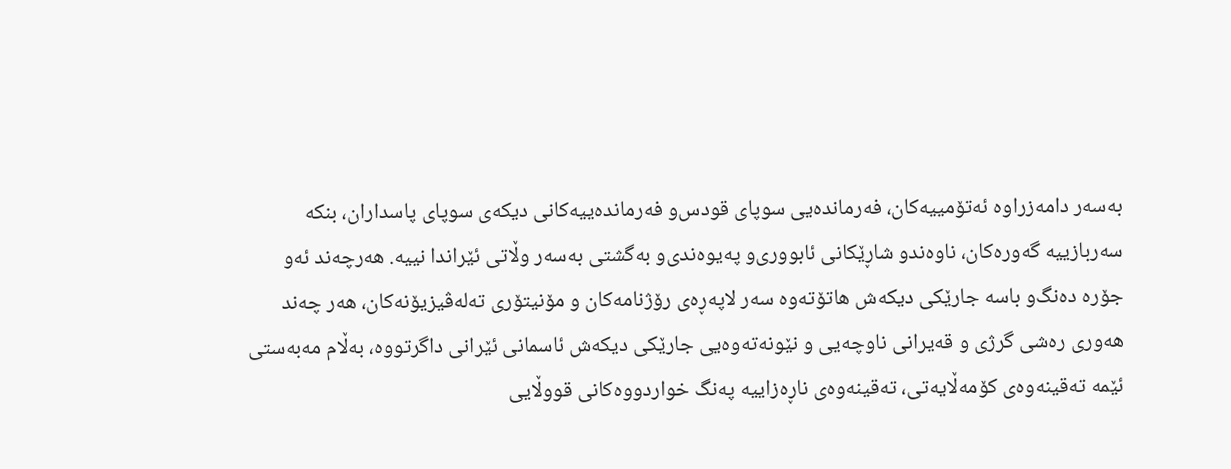به‌سه‌ر دامه‌زراوه‌ ئه‌تۆمییه‌كان، فه‌رمانده‌یی‌ سوپای‌ قودس‌و فه‌رمانده‌ییه‌كانی‌ دیكه‌ی‌ سوپای‌ پاسداران، بنكه‌ سه‌ربازییه‌ گه‌وره‌كان، ناوه‌ندو شاڕێكانی‌ ئابووری‌‌و په‌یوه‌ندی‌‌و به‌گشتی‌ به‌سه‌ر وڵاتی‌ ئێراندا نییه‌. هه‌رچه‌ند ئه‌و جۆره‌ ده‌نگ‌و باسه‌ جارێكی‌ دیكه‌ش هاتۆته‌وه‌ سه‌ر لاپه‌ڕه‌ی‌ رۆژنامه‌كان و مۆنیتۆری‌ ته‌له‌ڤیزیۆنه‌كان، هه‌ر چه‌ند هه‌وری‌ ره‌شی‌ گرژی‌ و قه‌یرانی‌ ناوچه‌یی‌ و نێونه‌ته‌وه‌یی‌ جارێكی‌ دیكه‌ش ئاسمانی‌ ئێرانی‌ داگرتووه‌، به‌ڵام مه‌به‌ستی‌ ئێمه‌ ته‌قینه‌وه‌ی‌ كۆمه‌ڵایه‌تی‌، ته‌قینه‌وه‌ی‌ ناڕه‌زاییه‌ په‌نگ خواردووه‌كانی‌ قووڵایی‌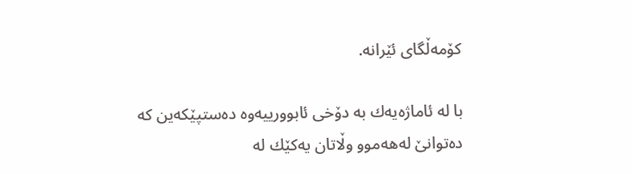كۆمه‌ڵگای‌ ئێرانه‌.

با له‌ ئاماژه‌یه‌ك به‌ دۆخی‌ ئابوورییه‌وه‌ ده‌ستپێكه‌ین كه‌ ده‌توانێ‌ له‌هه‌موو وڵاتان یه‌كێك له‌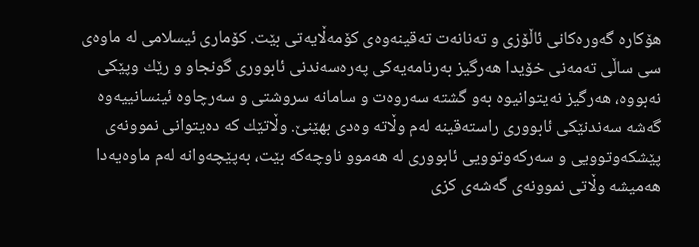هۆكاره‌ گه‌وره‌كانی‌ ئاڵۆزی‌ و ته‌نانه‌ت ته‌قینه‌وه‌ی‌ كۆمه‌ڵایه‌تی‌ بێت. كۆماری‌ ئیسلامی‌ له‌ ماوه‌ی‌ سی‌ ساڵی‌ ته‌مه‌نی‌ خۆیدا هه‌رگیز به‌رنامه‌یه‌كی‌ په‌ره‌سه‌ندنی‌ ئابووری‌ گونجاو و رێك وپێكی‌ نه‌بووه‌، هه‌رگیز نه‌یتوانیوه‌ به‌و گشته‌ سه‌روه‌ت و سامانه‌ سروشتی‌ و سه‌رچاوه‌ ئینسانییه‌وه‌ گه‌شه‌ سه‌ندنێكی‌ ئابووری‌ راسته‌قینه‌ له‌م وڵاته‌ وه‌دی‌ بهێنێ‌. وڵاتێك كه‌ ده‌یتوانی‌ نموونه‌ی‌ پێشكه‌وتوویی‌ و سه‌ركه‌وتوویی‌ ئابووری‌ له‌ هه‌موو ناوچه‌كه‌ بێت، به‌پێچه‌وانه‌ له‌م ماوه‌یه‌دا هه‌میشه‌ وڵاتی‌ نموونه‌ی‌ گه‌شه‌ی‌ كزی‌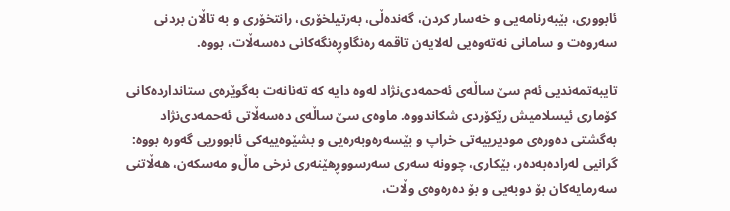ئابووری‌، بێبه‌رنامه‌یی‌ و خه‌سار كردن، گه‌نده‌ڵی‌، به‌رتیلخۆری‌، رانتخۆری‌ و به‌ تاڵان بردنی‌ سه‌روه‌ت و سامانی‌ نه‌ته‌وه‌یی‌ له‌لایه‌ن تاقمه‌ ره‌نگاوڕه‌نگه‌كانی‌ ده‌سه‌ڵات، بووه‌.

تایبه‌تمه‌ندیی‌ ئه‌م سێ‌ ساڵه‌ی‌ ئه‌حمه‌دی‌نژاد له‌وه‌ دایه‌ كه‌ ته‌نانه‌ت به‌گوێره‌ی‌ ستاندارده‌كانی‌ كۆماری‌ ئیسلامیش رێكۆردی‌ شكاندووه‌. ماوه‌ی‌ سێ‌ ساڵه‌ی‌ ده‌سه‌ڵاتی‌ ئه‌حمه‌دی‌نژاد به‌گشتی‌ ده‌وره‌ی‌ مودیرییه‌تی‌ خراپ و بێسه‌ره‌وبه‌ره‌یی‌ و بشێوه‌ییه‌كی‌ ئابووریی‌ گه‌وره‌ بووه‌: گرانیی‌ له‌راده‌به‌ده‌ر، بێكاری‌، چوونه‌ سه‌ری‌ سه‌رسووڕهێنه‌ری‌ نرخی‌ ماڵ‌‌و مه‌سكه‌ن، هه‌ڵاتنی‌ سه‌رمایه‌كان بۆ دوبه‌یی و بۆ ده‌ره‌وه‌ی‌ وڵات،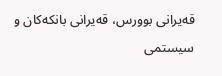قه‌یرانی‌ بوورس، قه‌یرانی‌ بانكه‌كان و سیستمی‌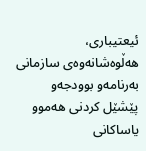ئیعتیباری‌، هه‌ڵوه‌شانه‌وه‌ی‌ سازمانی‌ به‌رنامه‌‌و بوودجه‌‌و پێشێل كردنی‌ هه‌موو یاساكانی‌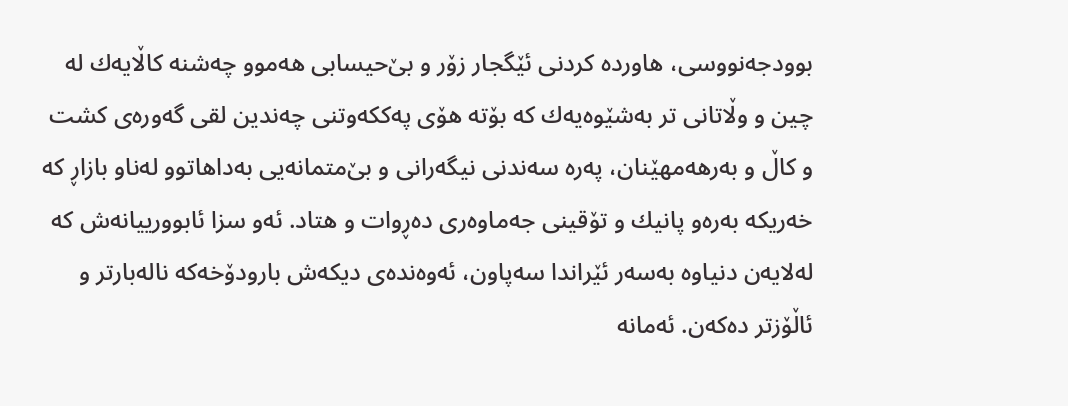بوودجه‌نووسی‌، هاورده‌ كردنی‌ ئێگجار زۆر و بێ‌حیسابی‌ هه‌موو چه‌شنه‌ كاڵایه‌ك له‌ چین و وڵاتانی‌ تر به‌شێوه‌یه‌ك كه‌ بۆته‌ هۆی‌ په‌ككه‌وتنی‌ چه‌ندین لقی‌ گه‌وره‌ی‌ كشت و كاڵ‌ و به‌رهه‌مهێنان، په‌ره‌ سه‌ندنی‌ نیگه‌رانی‌ و بێ‌متمانه‌یی‌ به‌داهاتوو له‌ناو بازاڕ كه‌ خه‌ریكه‌ به‌ره‌و پانیك و تۆقینی‌ جه‌ماوه‌ری‌ ده‌ڕوات و هتاد. ئه‌و سزا ئابوورییانه‌ش كه‌ له‌لایه‌ن دنیاوه‌ به‌سه‌ر ئێراندا سه‌پاون، ئه‌وه‌نده‌ی‌ دیكه‌ش بارودۆخه‌كه‌ ناله‌بارتر و ئاڵۆزتر ده‌كه‌ن. ئه‌مانه‌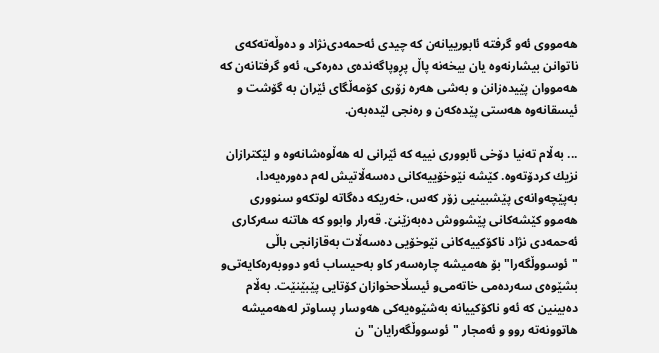هه‌مووی‌ ئه‌و گرفته‌ ئابورییانه‌ن كه‌ چیدی‌ ئه‌حمه‌دی‌نژاد و ده‌وڵه‌ته‌كه‌ی‌ ناتوانن بیشارنه‌وه‌ یان بیخه‌نه‌ پاڵ‌ پڕوپاگه‌نده‌ی‌ ده‌ره‌كی‌، ئه‌و گرفتانه‌ن كه‌ هه‌مووان پێیده‌زانن و به‌شی‌ هه‌ره‌ زۆری‌ كۆمه‌ڵگای‌ ئێران به‌ گۆشت و ئیسقانه‌وه‌ هه‌ستی‌ پێده‌كه‌ن و ره‌نجی‌ لێده‌به‌ن.

... به‌ڵام ته‌نیا دۆخی‌ ئابووری‌ نییه‌ كه‌ ئێرانی‌ له‌ هه‌ڵوه‌شانه‌وه‌ و لێكترازان نزیك كردۆته‌وه‌. كێشه‌ نێوخۆییه‌كانی‌ ده‌سه‌ڵاتیش له‌م ده‌وره‌یه‌دا، به‌پێچه‌وانه‌ی‌ پێشبینیی‌ زۆر كه‌س، خه‌ریكه‌ ده‌گاته‌ لوتكه‌‌و سنووری‌ هه‌موو كێشه‌كانی‌ پێشووش ده‌به‌زێنێ‌. قه‌رار وابوو كه‌ هاتنه‌ سه‌ركاری‌ ئه‌حمه‌دی‌ نژاد ناكۆكییه‌كانی‌ نێوخۆیی‌ ده‌سه‌ڵات به‌قازانجی‌ باڵی‌ "ئوسووڵگه‌را" بۆ هه‌میشه‌ چاره‌سه‌ر كاو به‌حیساب ئه‌و دووبه‌ره‌كایه‌تی‌‌و بشێوه‌ی‌ سه‌رده‌می‌ خاته‌می‌‌و ئیسڵاحخوازان كۆتایی‌ پێبێنێت. به‌ڵام ده‌بینین كه‌ ئه‌و ناكۆكییانه‌ به‌شێوه‌یه‌كی‌ هه‌وسار پساوتر له‌هه‌میشه‌ هاتوونه‌ته‌ روو و ئه‌مجار "ئوسووڵگه‌رایان"ن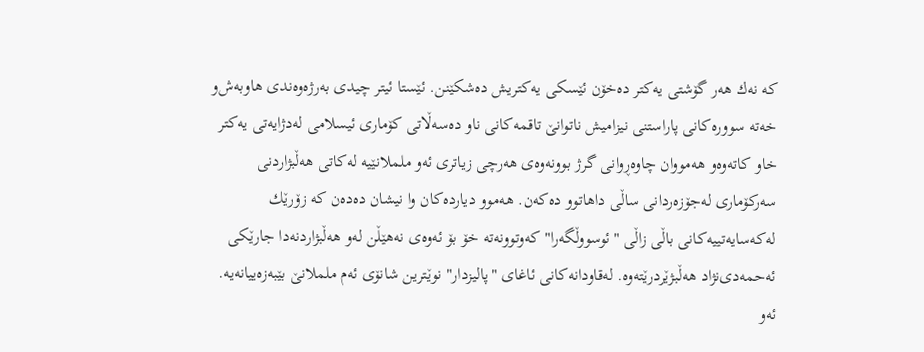كه‌ نه‌ك هه‌ر گۆشتی‌ یه‌كتر ده‌خۆن ئێسكی‌ یه‌كتریش ده‌شكێنن. ئێستا ئیتر چیدی‌ به‌رژه‌وه‌ندی‌ هاوبه‌ش‌و خه‌ته‌ سووره‌كانی‌ پاراستنی‌ نیزامیش ناتوانێ‌ تاقمه‌كانی‌ ناو ده‌سه‌ڵاتی‌ كۆماری‌ ئیسلامی‌ له‌دژایه‌تی‌ یه‌كتر خاو كاته‌وه‌‌و هه‌مووان چاوه‌ڕوانی‌ گرژ بوونه‌وه‌ی‌ هه‌رچی‌ زیاتری‌ ئه‌و ململانێیه‌ له‌كاتی‌ هه‌ڵبژاردنی‌ سه‌ركۆماری‌ له‌جۆزه‌ردانی‌ ساڵی‌ داهاتوو ده‌كه‌ن. هه‌موو دیارده‌كان وا نیشان ده‌ده‌ن كه‌ زۆرێك له‌كه‌سایه‌تییه‌كانی‌ باڵی‌ زاڵی‌ "ئوسووڵگه‌را" كه‌وتوونه‌ته‌ خۆ بۆ ئه‌وه‌ی‌ نه‌هێڵن له‌و هه‌ڵبژاردنه‌دا جارێكی‌ ئه‌حمه‌دی‌نژاد هه‌ڵبژێردرێته‌وه‌. له‌قاودانه‌كانی‌ ئاغای‌ "پالیزدار" نوێترین شانۆی‌ ئه‌م ململانێ‌ بێبه‌زه‌ییانه‌یه‌. ئه‌و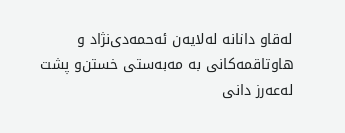له‌قاو دانانه‌ له‌لایه‌ن ئه‌حمه‌دی‌نژاد و هاوتاقمه‌كانی‌ به‌ مه‌به‌ستی‌ خستن‌و پشت له‌عه‌رز دانی‌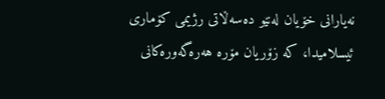نه‌یارانی‌ خۆیان له‌نێو ده‌سه‌ڵاتی‌ رژیمی‌ كۆماری‌ ئیسلامیدا، كه‌ زۆریان مۆره‌ هه‌ره‌گه‌وره‌كانی‌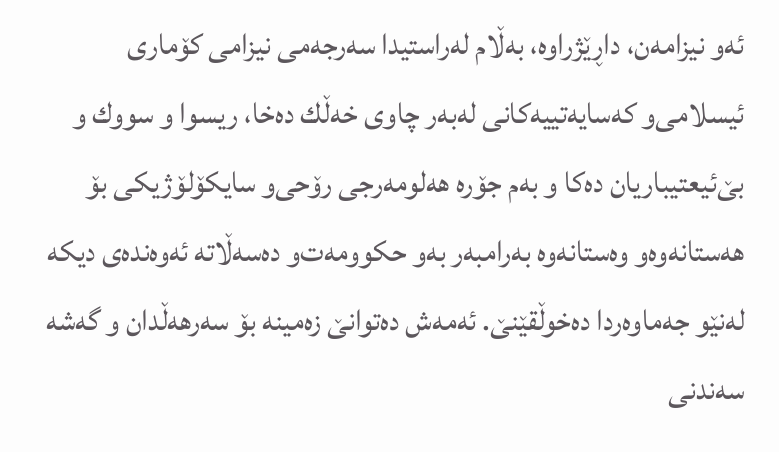ئه‌و نیزامه‌ن، داڕێژراوه‌، به‌ڵام له‌راستیدا سه‌رجه‌می‌ نیزامی‌ كۆماری‌ ئیسلامی‌‌و كه‌سایه‌تییه‌كانی‌ له‌به‌ر چاوی‌ خه‌ڵك ده‌خا، ریسوا و سووك و بێ‌ئیعتیباریان ده‌كا و به‌م جۆره‌ هه‌لومه‌رجی‌ رۆحی‌‌و سایكۆلۆژیكی‌ بۆ هه‌ستانه‌وه‌‌و وه‌ستانه‌وه‌ به‌رامبه‌ر به‌و حكوومه‌ت‌و ده‌سه‌ڵاته‌ ئه‌وه‌نده‌ی‌ دیكه‌ له‌نێو جه‌ماوه‌ردا ده‌خوڵقێنێ‌. ئه‌مه‌ش ده‌توانێ‌ زه‌مینه‌ بۆ سه‌رهه‌ڵدان و گه‌شه‌ سه‌ندنی‌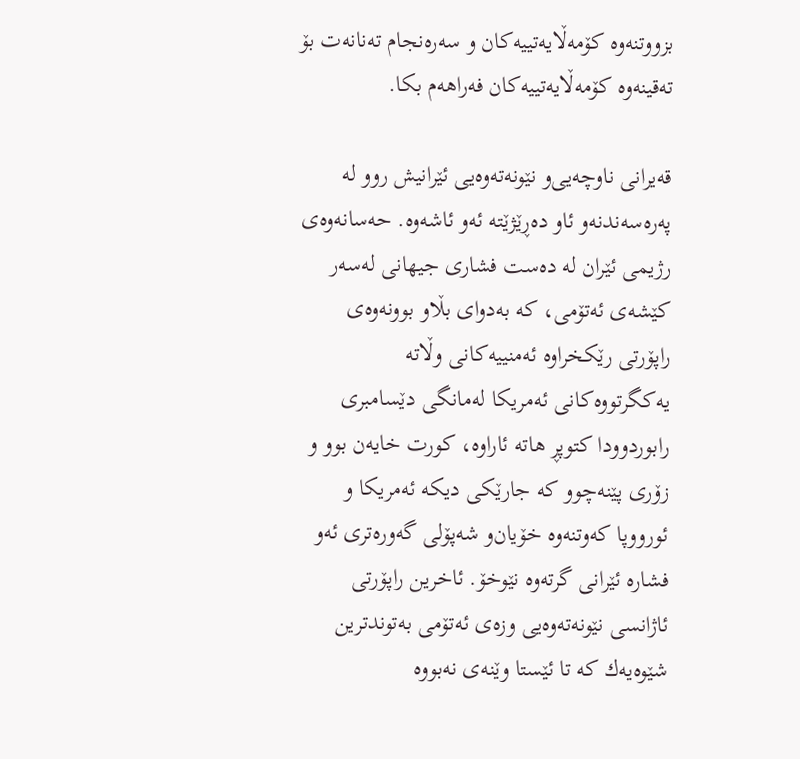بزووتنه‌وه‌ كۆمه‌ڵایه‌تییه‌كان و سه‌ره‌نجام ته‌نانه‌ت بۆ ته‌قینه‌وه‌ كۆمه‌ڵایه‌تییه‌كان فه‌راهه‌م بكا.

قه‌یرانی‌ ناوچه‌یی‌‌و نێونه‌ته‌وه‌یی‌ ئێرانیش روو له‌ په‌ره‌سه‌ندنه‌‌و ئاو ده‌ڕێژێته‌ ئه‌و ئاشه‌وه‌. حه‌سانه‌وه‌ی‌ رژیمی‌ ئێران له‌ ده‌ست فشاری‌ جیهانی‌ له‌سه‌ر كێشه‌ی‌ ئه‌تۆمی‌، كه‌ به‌دوای‌ بڵاو بوونه‌وه‌ی‌ راپۆرتی‌ رێكخراوه‌ ئه‌منییه‌كانی‌ وڵاته‌ یه‌كگرتووه‌كانی‌ ئه‌مریكا له‌مانگی‌ دێسامبری‌ رابوردوودا كتوپڕ هاته‌ ئاراوه‌، كورت خایه‌ن بوو و زۆری‌ پێنه‌چوو كه‌ جارێكی‌ دیكه‌ ئه‌مریكا و ئورووپا كه‌وتنه‌وه‌ خۆیان‌و شه‌پۆلی‌ گه‌وره‌تری‌ ئه‌و فشاره‌ ئێرانی‌ گرته‌وه‌ نێوخۆ. ئاخرین راپۆرتی‌ ئاژانسی‌ نێونه‌ته‌وه‌یی‌ وزه‌ی‌ ئه‌تۆمی‌ به‌توندترین شێوه‌یه‌ك كه‌ تا ئێستا وێنه‌ی‌ نه‌بووه‌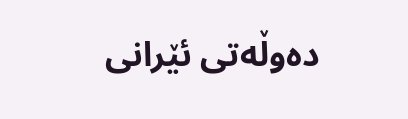ده‌وڵه‌تی‌ ئێرانی‌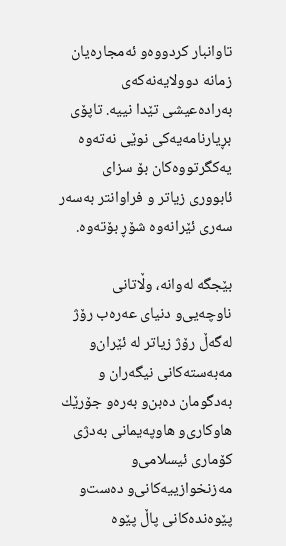تاوانبار كردووه‌‌و ئه‌مجاره‌یان زمانه‌ دوولایه‌نه‌كه‌ی‌ به‌راده‌عیشی‌ تێدا نییه‌. تاپۆی‌ بڕیارنامه‌یه‌كی‌ نوێی‌ نه‌ته‌وه‌ یه‌كگرتووه‌كان بۆ سزای‌ ئابووری‌ زیاتر و فراوانتر به‌سه‌ر سه‌ری‌ ئێرانه‌وه‌ شۆڕ بۆته‌وه‌.

بێجگه‌ له‌وانه‌، وڵاتانی‌ ناوچه‌یی‌‌و دنیای‌ عه‌ره‌ب رۆژ له‌گه‌ڵ‌ رۆژ زیاتر له‌ ئێران‌و مه‌به‌سته‌كانی‌ نیگه‌ران و به‌دگومان ده‌بن‌و به‌ره‌و جۆرێك هاوكاری‌‌و هاوپه‌یمانی‌ به‌دژی‌ كۆماری‌ ئیسلامی‌‌و مه‌زنخوازییه‌كانی‌‌و ده‌ست‌و پێوه‌نده‌كانی‌ پاڵ‌ پێوه‌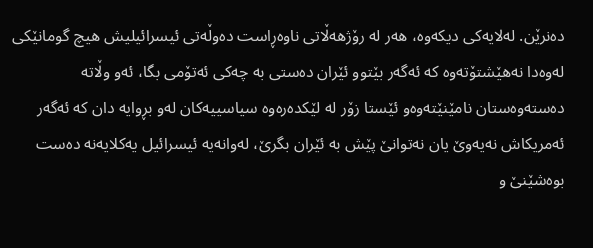ده‌نرێن. له‌لایه‌كی‌ دیكه‌وه‌، هه‌ر له‌ رۆژهه‌ڵاتی‌ ناوه‌ڕاست ده‌وڵه‌تی‌ ئیسرائیلیش هیچ گومانێكی‌ له‌وه‌دا نه‌هێشتۆته‌وه‌ كه‌ ئه‌گه‌ر بێتوو ئێران ده‌ستی‌ به‌ چه‌كی‌ ئه‌تۆمی‌ بگا، ئه‌و وڵاته‌ ده‌سته‌وه‌ستان نامێنێته‌وه‌‌و ئێستا زۆر له‌ لێكده‌ره‌وه‌ سیاسییه‌كان له‌و بڕوایه‌ دان كه‌ ئه‌گه‌ر ئه‌مریكاش نه‌یه‌وێ‌ یان نه‌توانێ‌ پێش به‌ ئێران بگرێ‌، له‌وانه‌یه‌ ئیسرائیل یه‌كلایه‌نه‌ ده‌ست بوه‌شێنێ‌ و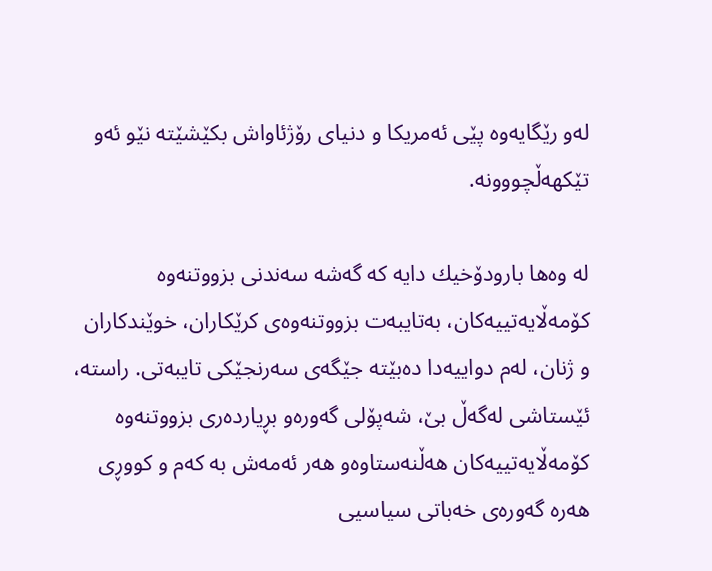له‌و رێگایه‌وه‌ پێی‌ ئه‌مریكا و دنیای‌ رۆژئاواش بكێشێته‌ نێو ئه‌و تێكهه‌ڵچووونه‌.

له‌ وه‌ها بارودۆخیك دایه‌ كه‌ گه‌شه‌ سه‌ندنی‌ بزووتنه‌وه‌ كۆمه‌ڵایه‌تییه‌كان، به‌تایبه‌ت بزووتنه‌وه‌ی‌ كرێكاران، خوێندكاران و ژنان، له‌م دواییه‌دا ده‌بێته‌ جێگه‌ی‌ سه‌رنجێكی‌ تایبه‌تی‌. راسته‌، ئێستاشی‌ له‌گه‌ڵ‌ بێ‌، شه‌پۆلی‌ گه‌وره‌‌و بڕیارده‌ری‌ بزووتنه‌وه‌ كۆمه‌ڵایه‌تییه‌كان هه‌ڵنه‌ستاوه‌‌و هه‌ر ئه‌مه‌ش به‌ كه‌م و كووڕی‌ هه‌ره‌ گه‌وره‌ی‌ خه‌باتی‌ سیاسیی‌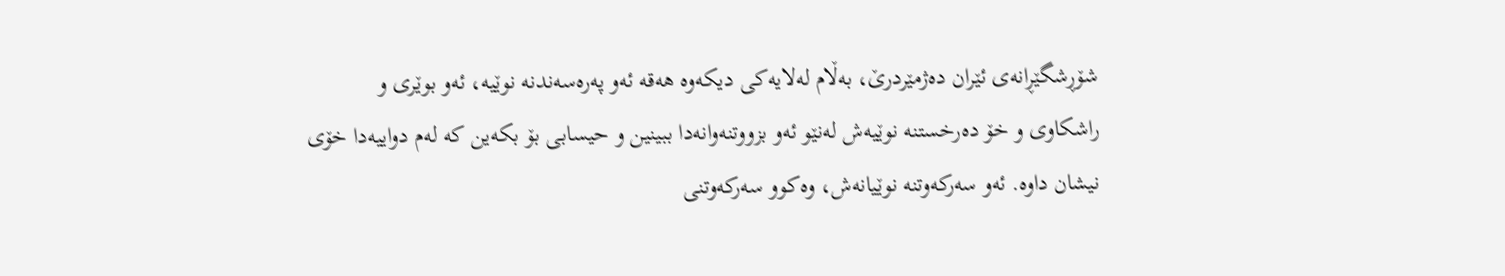شۆڕشگێڕانه‌ی‌ ئێران ده‌ژمێردرێ‌، به‌ڵام له‌لایه‌كی‌ دیكه‌وه‌ هه‌قه‌ ئه‌و په‌ره‌سه‌ندنه‌ نوێیه‌، ئه‌و بوێری‌ و راشكاوی‌ و خۆ ده‌رخستنه‌ نوێیه‌ش له‌نێو ئه‌و بزووتنه‌وانه‌دا ببینین و حیسابی‌ بۆ بكه‌ین كه‌ له‌م دواییه‌دا خۆی‌ نیشان داوه‌. ئه‌و سه‌ركه‌وتنه‌ نوێیانه‌ش، وه‌كوو سه‌ركه‌وتنی‌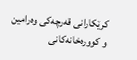كرێكارانی‌ قه‌رچه‌كی‌ وه‌رامین و كووره‌خانه‌كانی‌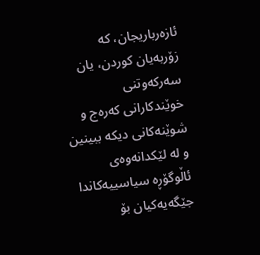ئازه‌رباریجان، كه‌ زۆربه‌یان كوردن، یان سه‌ركه‌وتنی‌ خوێندكارانی‌ كه‌ره‌ج و شوێنه‌كانی‌ دیكه‌ ببینین و له‌ لێكدانه‌وه‌ی‌ ئاڵوگۆڕه‌ سیاسییه‌كاندا جێگه‌یه‌كیان بۆ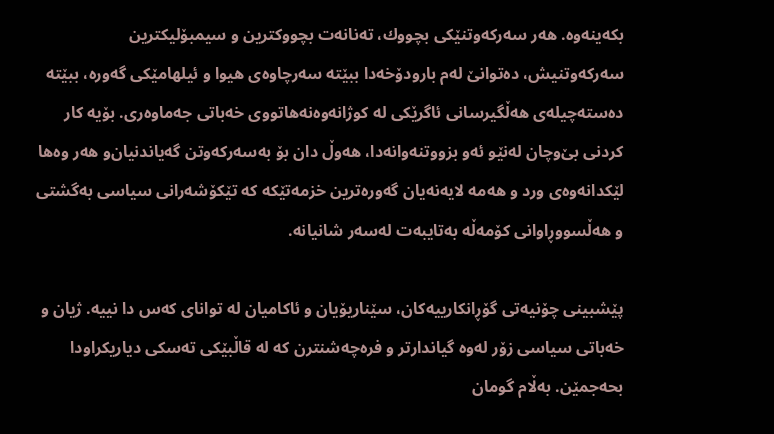بكه‌ینه‌وه‌. هه‌ر سه‌ركه‌وتنێكی‌ بچووك، ته‌نانه‌ت بچووكترین و سیمبۆلیكترین سه‌ركه‌وتنیش، ده‌توانێ‌ له‌م بارودۆخه‌دا ببێته‌ سه‌رچاوه‌ی‌ هیوا و ئیلهامێكی‌ گه‌وره‌، ببێته‌ ده‌سته‌چیله‌ی‌ هه‌ڵگیرسانی‌ ئاگرێكی‌ له‌ كوژانه‌وه‌نه‌هاتووی‌ خه‌باتی‌ جه‌ماوه‌ری‌. بۆیه‌ كار كردنی‌ بێ‌وچان له‌نێو ئه‌و بزووتنه‌وانه‌دا، هه‌وڵ‌ دان بۆ به‌سه‌ركه‌وتن گه‌یاندنیان‌و هه‌ر وه‌ها لێكدانه‌وه‌ی‌ ورد و هه‌مه‌ لایه‌نه‌یان گه‌وره‌ترین خزمه‌تێكه‌ كه‌ تێكۆشه‌رانی‌ سیاسی‌ به‌گشتی‌ و هه‌ڵسووڕاوانی‌ كۆمه‌ڵه‌ به‌تایبه‌ت له‌سه‌ر شانیانه‌.

پێشبینی‌ چۆنیه‌تی‌ گۆڕانكارییه‌كان، سێناریۆیان و ئاكامیان له‌ توانای‌ كه‌س دا نییه‌. ژیان و خه‌باتی‌ سیاسی‌ زۆر له‌وه‌ گیاندارتر و فره‌چه‌شنترن كه‌ له‌ قاڵبێكی‌ ته‌سكی‌ دیاریكراودا بحه‌جمێن. به‌ڵام گومان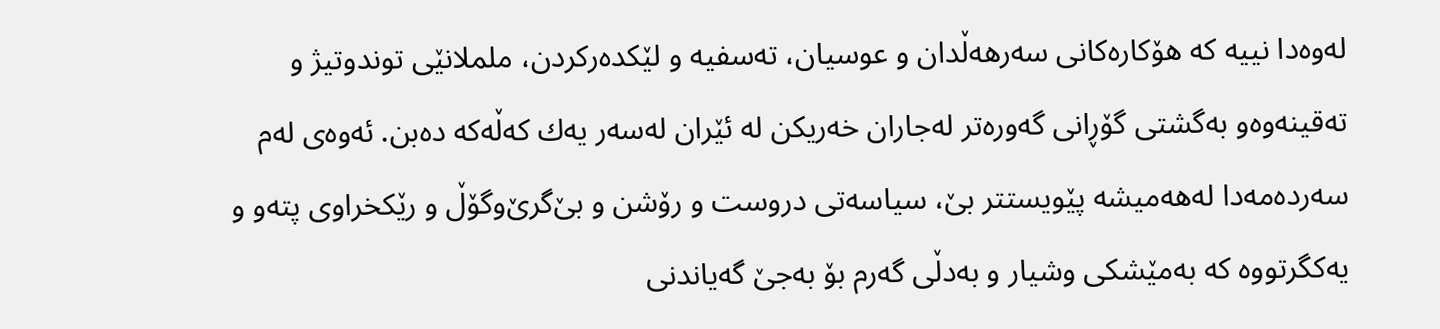له‌وه‌دا نییه‌ كه‌ هۆكاره‌كانی‌ سه‌رهه‌ڵدان و عوسیان، ته‌سفیه‌ و لێكده‌ركردن، ململانێی‌ توندوتیژ و ته‌قینه‌وه‌‌و به‌گشتی‌ گۆڕانی‌ گه‌وره‌تر له‌جاران خه‌ریكن له‌ ئێران له‌سه‌ر یه‌ك كه‌ڵه‌كه‌ ده‌بن. ئه‌وه‌ی‌ له‌م سه‌رده‌مه‌دا له‌هه‌میشه‌ پێویستتر بێ‌، سیاسه‌تی‌ دروست و رۆشن و بێ‌گرێ‌وگۆڵ‌ و رێكخراوی‌ پته‌و و یه‌كگرتووه‌ كه‌ به‌مێشكی‌ وشیار و به‌دڵی‌ گه‌رم بۆ به‌جێ‌ گه‌یاندنی‌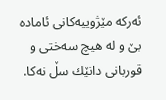ئه‌ركه‌ مێژوییه‌كانی‌ ئاماده‌ بێ‌ و له‌ هیچ سه‌ختی‌ و قوربانی‌ دانێك سڵ‌ نه‌كا.